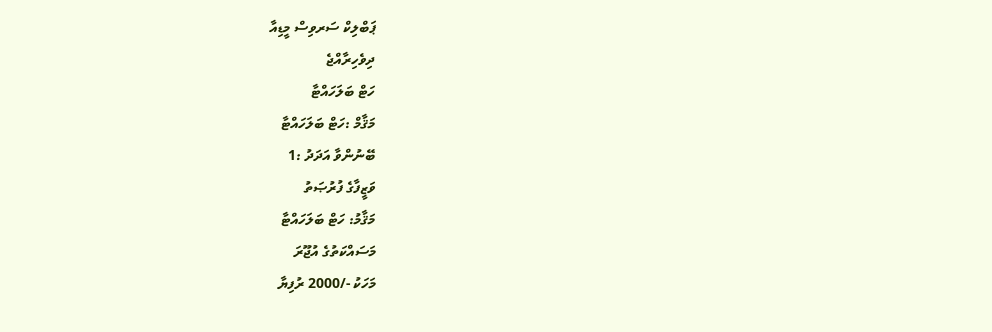ޕަބްލިކް ސަރވިސް މީޑިއާ
ދިވެހިރާއްޖެ
ހަޓް ބަލަހައްޓާ
މަޤާމް :ހަޓް ބަލަހައްޓާ
ބޭނުންވާ އަދަދު :1
ވަޒީފާގެ ފުރުޞަތު
މަޤާމު: ހަޓް ބަލަހައްޓާ
މަސައްކަތުގެ އުޖޫރަ
މަހަކު -/2000 ރުފިޔާ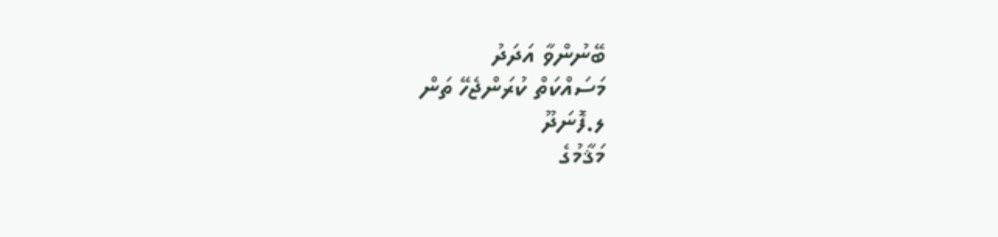ބޭނުންވާ އަދަދު
މަސައްކަތް ކުރަންޖެހޭ ތަން
ލ.ފޮނަދޫ
މަޤާމުގެ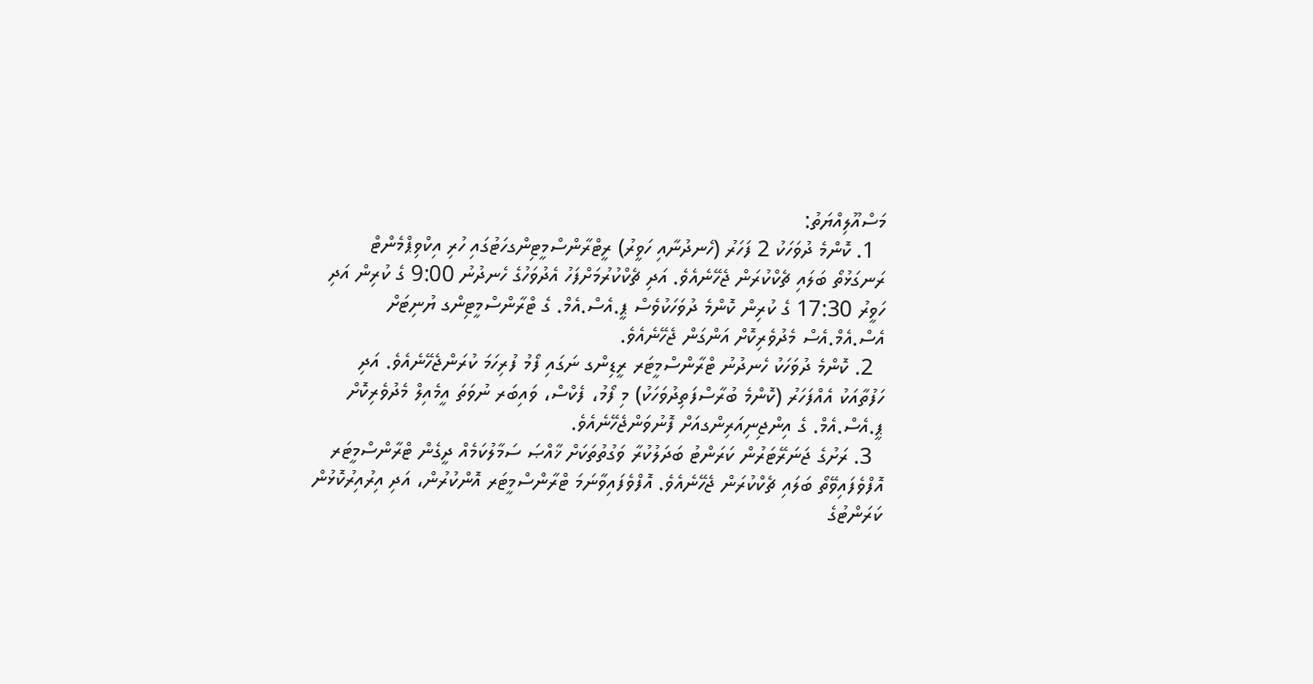މަސްއޫލިއްޔަތު:
  1. ކޮންމެ ދުވަހަކު 2 ފަހަރު (ހެނދުނާއި ހަވީރު) ރީޓްރާންސްމީޓިންގހަޓުގައި ހުރި އިކްވިޕްމެންޓް ރަނގަޅުތޯ ބަލައި ޗެކްކުރަން ޖެހޭނެއެވެ. އަދި ޗެކްކުރުމަށްފަހު އެދުވަހުގެ ހެނދުނު 9:00 ގެ ކުރިން އަދި ހަވީރު 17:30 ގެ ކުރިން ކޮންމެ ދުވަހަކުވެސް ޕީ.އެސް.އެމް. ގެ ޓްރާންސްމީޓިންގ ޔުނިޓަށް  އެސް.އެމް.އެސް މެދުވެރިކޮށް އަންގަން ޖެހޭނެއެވެ.
  2. ކޮންމެ ދުވަހަކު ހެނދުނު ޓްރާންސްމީޓަރ ރީޑިންގ ނަގައި ފޯމު ފުރިހަމަ ކުރަންޖެހޭނެއެވެ. އަދި ހަފުތާއަކު އެއްފަހަރު (ކޮންމެ ބުރާސްފަތިދުވަހަކު) މި ފޯމު، ފެކްސް، ވައިބަރ ނުވަތަ އީމެއިލް މެދުވެރިކޮށް ޕީ.އެސް.އެމް. ގެ އިންޖިނިއަރިންގއަށް ފޮނުވަންޖެހޭނެއެވެ.
  3. ރަށުގެ ޖަނަރޭޓަރުން ކަރަންޓު ބަދަލުކުރާ ވަގުތުތަކަށް ޚާއްޞަ ސަމާލުކަމެއް ދީގެން ޓްރާންސްމީޓަރ އޮފްވެފައިވޭތޯ ބަލައި ޗެކްކުރަން ޖެހޭނެއެވެ. އޮފްވެފައިވާނަމަ ޓްރާންސްމީޓަރ އޮންކުރުން، އަދި އިރުއިރުކޮޅުން ކަރަންޓުގެ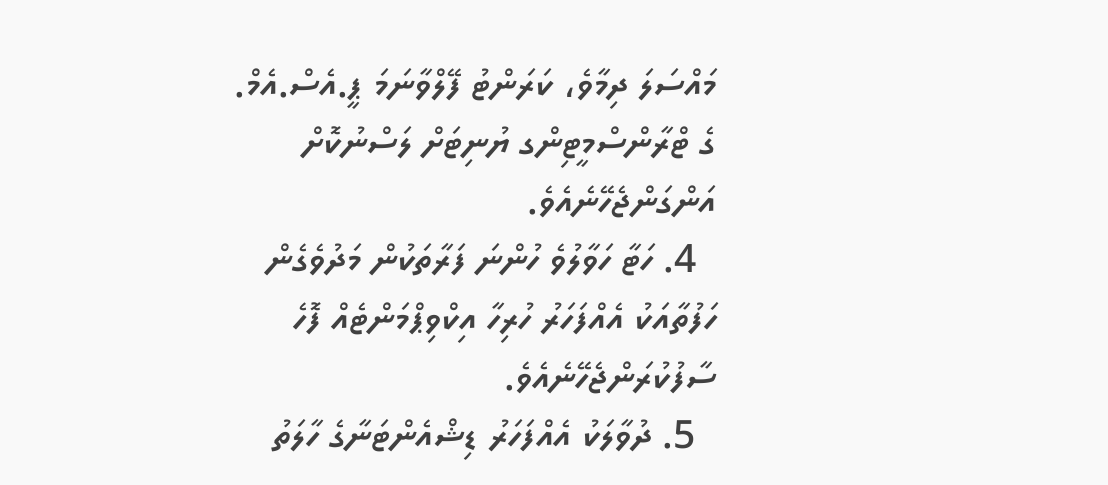މައްސަލަ ދިމާވެ، ކަރަންޓު ފޭލްވާނަމަ ޕީ.އެސް.އެމް. ގެ ޓްރާންސްމީޓިންގ ޔުނިޓަށް ލަސްނުކޮށް އަންގަންޖެހޭނެއެވެ.
  4. ހަޓާ ހަވާލުވެ ހުންނަ ފަރާތަކުން މަދުވެގެން ހަފުތާއަކު އެއްފަހަރު ހުރިހާ އިކްވިޕްމަންޓެއް ފޮހެ ސާފުކުރަންޖެހޭނެއެވެ.
  5. ދުވާލަކު އެއްފަހަރު ޑިޝްއެންޓަނާގެ ހާލަތު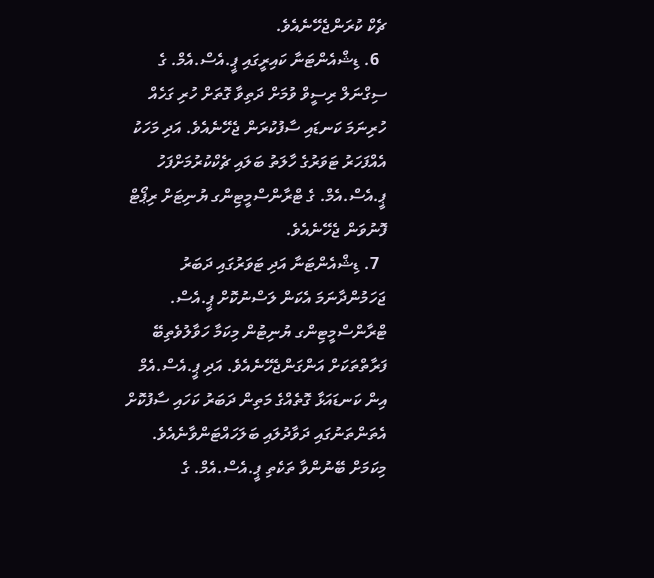ޗެކް ކުރަންޖެހޭނެއެވެ.
  6. ޑިޝްއެންޓަނާ ކައިރީގައި ޕީ.އެސް.އެމް. ގެ ސިގްނަލް ރިސީވް ވުމަށް ދަތިވާ ގޮތަށް ހުރި ގަހެއް ހުރިނަމަ ކަނޑައި ސާފުކުރަން ޖެހޭނެއެވެ. އަދި މަހަކު އެއްފަހަރު ޓަވަރުގެ ހާލަތު ބަލައި ޗެކްކުރުމަށްފަހު ޕީ.އެސް.އެމް. ގެ ޓްރާންސްމީޓިންގ ޔުނިޓަށް ރިޕޯޓް ފޮނުވަން ޖެހޭނެއެވެ.
  7. ޑިޝްއެންޓަނާ އަދި ޓަވަރުގައި ދަބަރު ޖަހަމުންދާނަމަ އެކަން ލަސްނުކޮށް ޕީ.އެސް. ޓްރާންސްމީޓިންގ ޔުނިޓުން މިކަމާ ހަވާލުވެތިބޭ ފަރާތްތަކަށް އަންގަންޖެހޭނެއެވެ. އަދި ޕީ.އެސް.އެމް އިން ކަނޑައަޅާ ގޮތެއްގެ މަތިން ދަބަރު ކަހައި ސާފުކޮށް އެތަންތަނުގައި ދަވާދުލައި ބަލަހައްޓަންވާނެއެވެ. މިކަމަށް ބޭނުންވާ ތަކެތި ޕީ.އެސް.އެމް. ގެ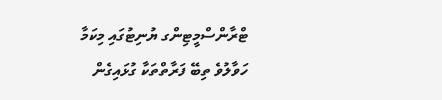ޓްރާންސްމީޓިންގ ޔުނިޓުގައި މިކަމާ ހަވާލުވެ ތިބޭ ފަރާތްތަކާ ގުޅައިގެން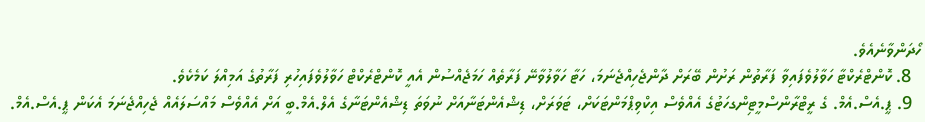ހޯދަންވާނެއެވެ.
  8. ކޮންޓްރެކްޓާ ހަވާލުވެފައިވާ ފަރާތުން ރަށުން ބޭރަށް ދާންޖެހިއްޖެނަމަ، ހަޓާ ހަވާލުވާނޭ ފަރާތެއް ހަމަޖެއްސުން އެއީ ކޮންޓްރެކްޓް ހަވާލުވެފައިހުރި ފަރާތުގެ އަމިއްލަ ކަމެކެވެ.
  9. ޕީ.އެސް.އެމް. ގެ ރީޓްރާންސްމީޓިންގހަޓުގެ އެއްވެސް އިކްވިޕްމަންޓަކަށް، ޓަވަރަށް، ޑިޝްއެންޓަނާއަށް ނުވަތަ ޑިޝްއެންޓަނާގެ އެލް.އެމް.ބީ އަށް އެއްވެސް މައްސަލައެއް ޖެހިއްޖެނަމަ އެކަން ޕީ.އެސް.އެމް.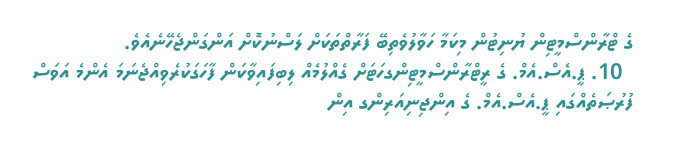ގެ ޓްރާންސްމީޓިން ޔުނިޓުން މިކަމާ ހަވާލުވެތިބޭ ފަރާތްތަކަށް ލަސްނުކޮށް އަންގަންޖެހޭނެއެވެ.
  10. ޕީ.އެސް.އެމް. ގެ ރީޓްރާންސްމީޓިންގހަޓަށް ގެއްލުމެއް ލިބިފައިވާކަން ފާހަގަކުރެވިއްޖެނަމަ އެންމެ އަވަސް ފުރުޞަތެއްގައި ޕީ.އެސް.އެމް. ގެ އިންޖިނިއަރިންގ އިން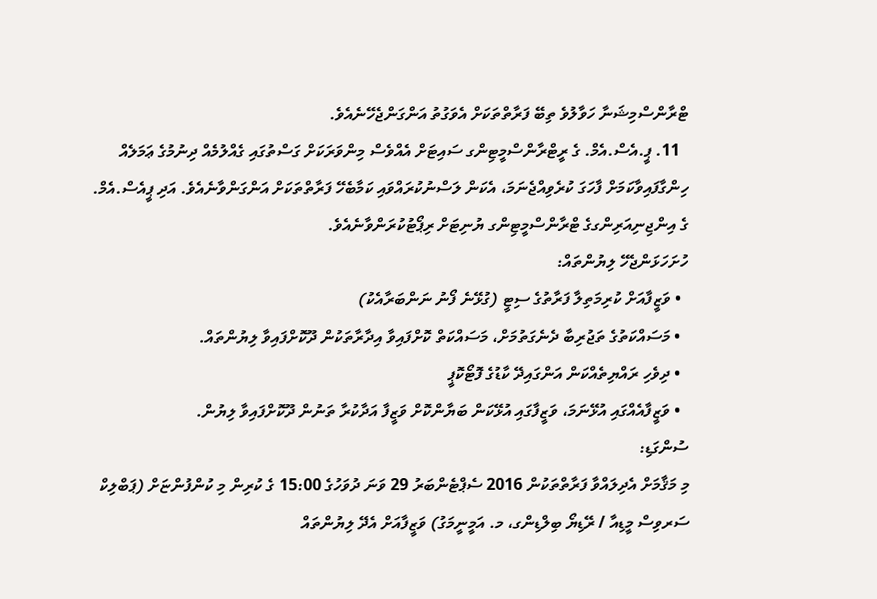ޓްރާންސްމިޝަނާ ހަވާލުވެ ތިބޭ ފަރާތްތަކަށް އެވަގުތު އަންގަންޖެހޭނެއެވެ.
  11. ޕީ.އެސް.އެމް. ގެ ރީޓްރާންސްމީޓިންގ ސައިޓަށް އެއްވެސް މިންވަރަކަށް ގަސްތުގައި ގެއްލުމެއް ދިނުމުގެ ޢަމަލެއް ހިންގާފައިވާކަމަށް ފާހަގަ ކުރެވިއްޖެނަމަ، އެކަން ލަސްނުކުރައްވައި ކަމާބެހޭ ފަރާތްތަކަށް އަންގަންވާނެއެވެ. އަދި ޕީއެސް.އެމް. ގެ އިންޖިނިއަރިންގގެ ޓްރާންސްމީޓިންގ ޔުނިޓަށް ރިޕޯޓުކުރަންވާނެއެވެ.
ހުށަހަޅަންޖެހޭ ލިޔުންތައް:
  • ވަޒީފާއަށް ކުރިމަތިލާ ފަރާތުގެ ސިޓީ (ގުޅޭނެ ފޯނު ނަންބަރާއެކު)
  • މަސައްކަތުގެ ތަޖުރިބާ ދެނެގަތުމަށް، މަސައްކަތް ކޮށްފައިވާ އިދާރާތަކުން ދޫކޮށްފައިވާ ލިޔުންތައް.
  • ދިވެހި ރައްޔިތެއްކަން އަންގައިދޭ ކާޑުގެ ފޮޓޯކޮޕީ
  • ވަޒީފާއެއްގައި އުޅޭނަމަ، ވަޒީފާގައި އުޅޭކަން ބަޔާންކޮށް ވަޒީފާ އަދާކުރާ ތަނުން ދޫކޮށްފައިވާ ލިޔުން.
ސުންގަޑި:
މި މަޤާމަށް އެދިލައްވާ ފަރާތްތަކުން 2016 ސެޕްޓެންބަރު 29 ވަނަ ދުވަހުގެ 15:00 ގެ ކުރިން މި ކުންފުންޏަށް (ޕަބްލިކް ސަރވިސް މީޑިއާ / ރޭޑިޔޯ ބިލްޑިންގ، މ. އަމީނީމަގު) ވަޒީފާއަށް އެދޭ ލިޔުންތައް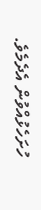ހުށަހެޅުއްވުން އެދެމެވެ.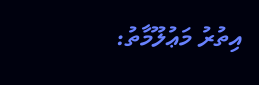އިތުރު މަޢުލޫމާތު: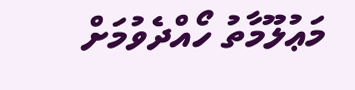މަޢުލޫމާތު ހޯއްދެވުމަށް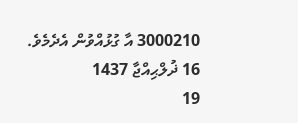3000210 އާ ގުޅުއްވުން އެދެމެވެ.
16 ޛުލްޙިއްޖާ 1437
19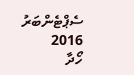ސެޕްޓެންބަރު 2016
ހޯދާ